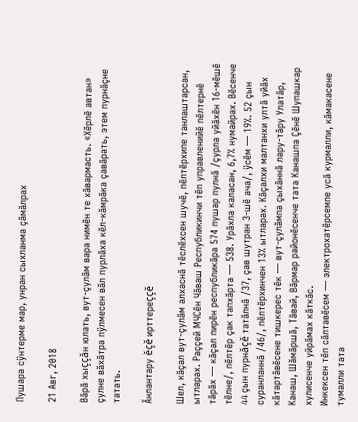Пушара сÿнтерме мар, унран сыхланма çăмăлрах

21 Авг, 2018

Вăрă хыççăн юлать, вут-çулăм вара нимĕн те хăвармасть. «Хĕрлĕ автан» çулне вăхăтра пÿлмесен вăл пурлăха кĕл-кăмрăка çавăрать, этем пурнăçне татать.

Ăнлантару ĕçĕ ирттереççĕ

Шел, кăçал вут-çулăм алхаснă тĕслĕхсен шучĕ, пĕлтĕрхипе танлаштарсан, ытларах. Раççей МЧСĕн Чăваш Республикинчи тĕп управленийĕ пĕлтернĕ тăрăх — кăçал пирĕн республикăра 574 пушар пулнă /çурла уйăхĕн 16-мĕшĕ тĕлне/, пĕлтĕр çак тапхăрта — 538. Урăхла каласан, 6,7% нумайрах. Вĕсенче 44 çын пурнăçĕ татăлнă /37, çав шутран 3-шĕ ача/, ÿсĕм — 19%. 52 çын суранланнă /46/, пĕлтĕрхинчен 13% ытларах. Кăçалхи малтанхи ултă уйăх кăтартăвĕсене тишкерес тĕк — вут-çулăмпа çыхăннă лару-тăру Улатăр, Канаш, Шăмăршă, Тăвай, Вăрмар районĕсенче тата Канашпа Çĕнĕ Шупашкар хулисенче уйрăмах кăткăс.
Инкексен тĕп сăлтавĕсем — электрохатĕрсемпе усă курмалли, кăмакасене тумалли тата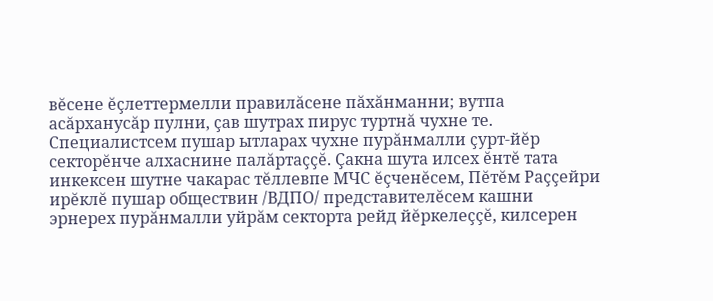вĕсене ĕçлеттермелли правилăсене пăхăнманни; вутпа асăрханусăр пулни, çав шутрах пирус туртнă чухне те. Специалистсем пушар ытларах чухне пурăнмалли çурт-йĕр секторĕнче алхаснине палăртаççĕ. Çакна шута илсех ĕнтĕ тата инкексен шутне чакарас тĕллевпе МЧС ĕçченĕсем, Пĕтĕм Раççейри ирĕклĕ пушар обществин /ВДПО/ представителĕсем кашни эрнерех пурăнмалли уйрăм секторта рейд йĕркелеççĕ, килсерен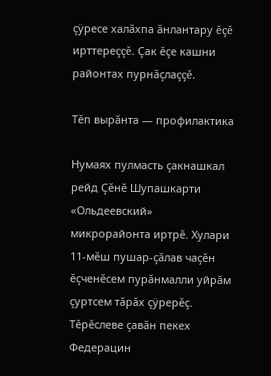çÿресе халăхпа ăнлантару ĕçĕ ирттереççĕ. Çак ĕçе кашни районтах пурнăçлаççĕ.

Тĕп вырăнта — профилактика

Нумаях пулмасть çакнашкал рейд Çĕнĕ Шупашкарти «Ольдеевский» микрорайонта иртрĕ. Хулари 11-мĕш пушар-çăлав чаçĕн ĕçченĕсем пурăнмалли уйрăм çуртсем тăрăх çÿрерĕç. Тĕрĕслеве çавăн пекех Федерацин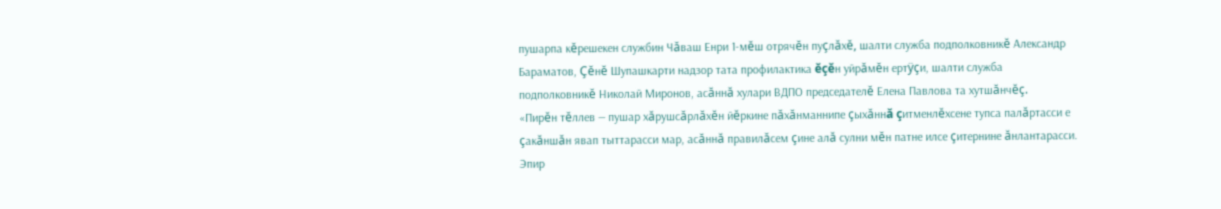пушарпа кĕрешекен службин Чăваш Енри 1-мĕш отрячĕн пуçлăхĕ, шалти служба подполковникĕ Александр Бараматов, Çĕнĕ Шупашкарти надзор тата профилактика ĕçĕн уйрăмĕн ертÿçи, шалти служба подполковникĕ Николай Миронов, асăннă хулари ВДПО председателĕ Елена Павлова та хутшăнчĕç.
«Пирĕн тĕллев — пушар хăрушсăрлăхĕн йĕркине пăхăнманнипе çыхăннă çитменлĕхсене тупса палăртасси е çакăншăн явап тыттарасси мар, асăннă правилăсем çине алă сулни мĕн патне илсе çитернине ăнлантарасси. Эпир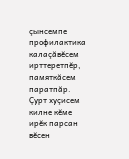çынсемпе профилактика калаçăвĕсем ирттеретпĕр, памяткăсем паратпăр. Çурт хуçисем килне кĕме ирĕк парсан вĕсен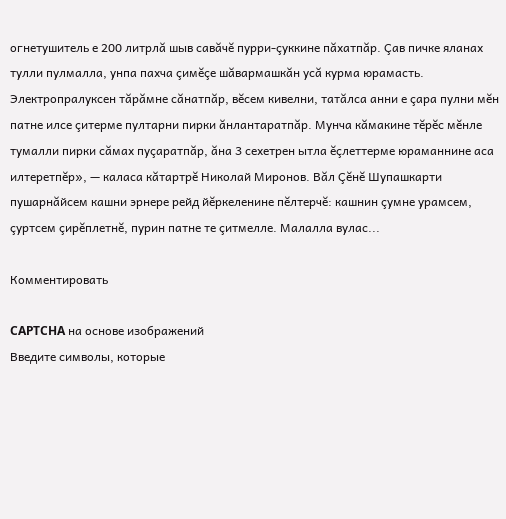огнетушитель е 200 литрлă шыв савăчĕ пурри-çуккине пăхатпăр. Çав пичке яланах тулли пулмалла, унпа пахча çимĕçе шăвармашкăн усă курма юрамасть. Электропралуксен тăрăмне сăнатпăр, вĕсем кивелни, татăлса анни е çара пулни мĕн патне илсе çитерме пултарни пирки ăнлантаратпăр. Мунча кăмакине тĕрĕс мĕнле тумалли пирки сăмах пуçаратпăр, ăна 3 сехетрен ытла ĕçлеттерме юраманнине аса илтеретпĕр», — каласа кăтартрĕ Николай Миронов. Вăл Çĕнĕ Шупашкарти пушарнăйсем кашни эрнере рейд йĕркеленине пĕлтерчĕ: кашнин çумне урамсем, çуртсем çирĕплетнĕ, пурин патне те çитмелле. Малалла вулас...

Комментировать

CAPTCHA на основе изображений
Введите символы, которые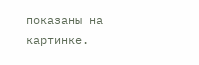показаны на картинке.